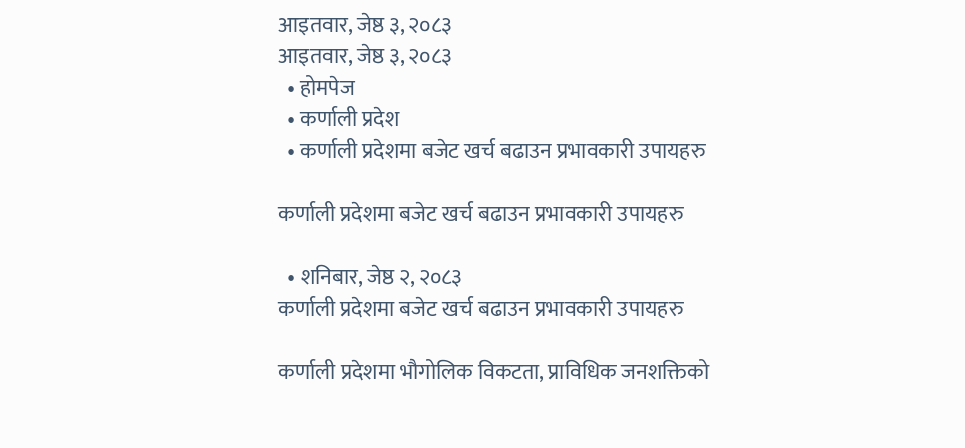आइतवार, जेष्ठ ३, २०८३
आइतवार, जेष्ठ ३, २०८३
  • होमपेज
  • कर्णाली प्रदेश
  • कर्णाली प्रदेशमा बजेट खर्च बढाउन प्रभावकारी उपायहरु

कर्णाली प्रदेशमा बजेट खर्च बढाउन प्रभावकारी उपायहरु

  • शनिबार, जेष्ठ २, २०८३
कर्णाली प्रदेशमा बजेट खर्च बढाउन प्रभावकारी उपायहरु

कर्णाली प्रदेशमा भौगोलिक विकटता, प्राविधिक जनशक्तिको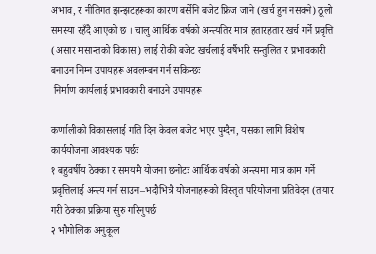अभाव, र नीतिगत झन्झटहरूका कारण बर्सेनि बजेट फ्रिज जाने (खर्च हुन नसक्ने) ठूलो समस्या रहँदै आएको छ । चालु आर्थिक वर्षको अन्त्यतिर मात्र हतारहतार खर्च गर्ने प्रवृत्ति (असार मसान्तको विकास) लाई रोकी बजेट खर्चलाई वर्षैभरि सन्तुलित र प्रभावकारी बनाउन निम्न उपायहरू अवलम्बन गर्न सकिन्छः
 निर्माण कार्यलाई प्रभावकारी बनाउने उपायहरू

कर्णालीको विकासलाई गति दिन केवल बजेट भएर पुग्दैन, यसका लागि विशेष कार्ययोजना आवश्यक पर्छः
१ बहुवर्षीय ठेक्का र समयमै योजना छनोटः आर्थिक वर्षको अन्त्यमा मात्र काम गर्ने प्रवृत्तिलाई अन्त्य गर्न साउन–भदौभित्रै योजनाहरूको विस्तृत परियोजना प्रतिवेदन (तयार गरी ठेक्का प्रक्रिया सुरु गरिनुपर्छ
२ भौगोलिक अनुकूल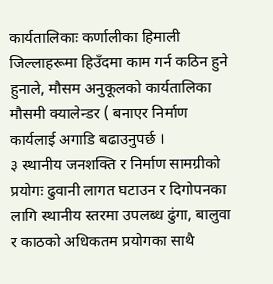कार्यतालिकाः कर्णालीका हिमाली जिल्लाहरूमा हिउँदमा काम गर्न कठिन हुने हुनाले, मौसम अनुकूलको कार्यतालिका मौसमी क्यालेन्डर ( बनाएर निर्माण कार्यलाई अगाडि बढाउनुपर्छ ।
३ स्थानीय जनशक्ति र निर्माण सामग्रीको प्रयोगः ढुवानी लागत घटाउन र दिगोपनका लागि स्थानीय स्तरमा उपलब्ध ढुंगा, बालुवा र काठको अधिकतम प्रयोगका साथै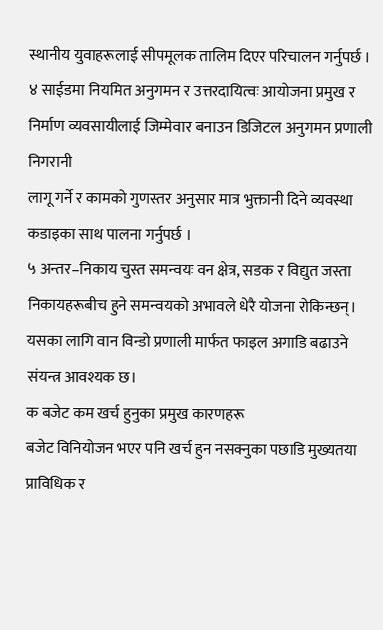स्थानीय युवाहरूलाई सीपमूलक तालिम दिएर परिचालन गर्नुपर्छ ।
४ साईडमा नियमित अनुगमन र उत्तरदायित्वः आयोजना प्रमुख र निर्माण व्यवसायीलाई जिम्मेवार बनाउन डिजिटल अनुगमन प्रणाली निगरानी
लागू गर्ने र कामको गुणस्तर अनुसार मात्र भुक्तानी दिने व्यवस्था कडाइका साथ पालना गर्नुपर्छ ।
५ अन्तर–निकाय चुस्त समन्वयः वन क्षेत्र, सडक र विद्युत जस्ता निकायहरूबीच हुने समन्वयको अभावले धेरै योजना रोकिन्छन्। यसका लागि वान विन्डो प्रणाली मार्फत फाइल अगाडि बढाउने संयन्त्र आवश्यक छ।
क बजेट कम खर्च हुनुका प्रमुख कारणहरू
बजेट विनियोजन भएर पनि खर्च हुन नसक्नुका पछाडि मुख्यतया प्राविधिक र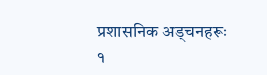प्रशासनिक अड्चनहरूः
१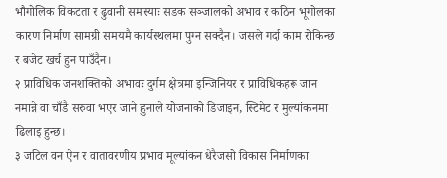भौगोलिक विकटता र ढुवानी समस्याः सडक सञ्जालको अभाव र कठिन भूगोलका कारण निर्माण सामग्री समयमै कार्यस्थलमा पुग्न सक्दैन। जसले गर्दा काम रोकिन्छ र बजेट खर्च हुन पाउँदैन।
२ प्राविधिक जनशक्तिको अभावः दुर्गम क्षेत्रमा इन्जिनियर र प्राविधिकहरू जान नमान्ने वा चाँडै सरुवा भएर जाने हुनाले योजनाको डिजाइन, स्टिमेट र मुल्यांकनमा ढिलाइ हुन्छ।
३ जटिल वन ऐन र वातावरणीय प्रभाव मूल्यांकन धेरैजसो विकास निर्माणका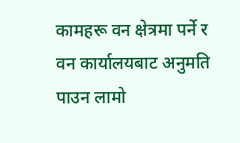कामहरू वन क्षेत्रमा पर्ने र वन कार्यालयबाट अनुमति पाउन लामो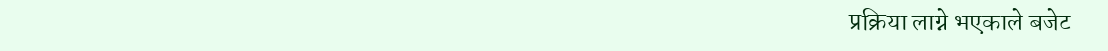प्रक्रिया लाग्ने भएकाले बजेट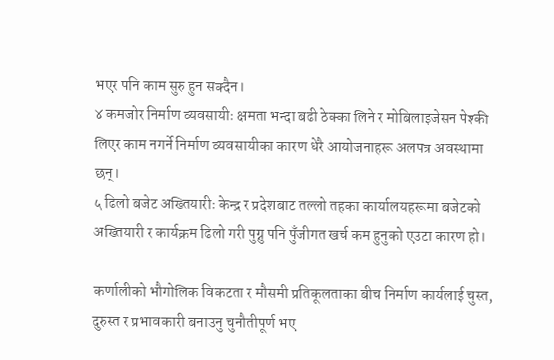भएर पनि काम सुरु हुन सक्दैन।
४ कमजोर निर्माण व्यवसायीः क्षमता भन्दा बढी ठेक्का लिने र मोबिलाइजेसन पेश्की लिएर काम नगर्ने निर्माण व्यवसायीका कारण धेरै आयोजनाहरू अलपत्र अवस्थामा छन्।
५ ढिलो बजेट अख्तियारीः केन्द्र र प्रदेशबाट तल्लो तहका कार्यालयहरूमा बजेटको अख्तियारी र कार्यक्रम ढिलो गरी पुग्नु पनि पुँजीगत खर्च कम हुनुको एउटा कारण हो।

कर्णालीको भौगोलिक विकटता र मौसमी प्रतिकूलताका बीच निर्माण कार्यलाई चुस्त, दुरुस्त र प्रभावकारी बनाउनु चुनौतीपूर्ण भए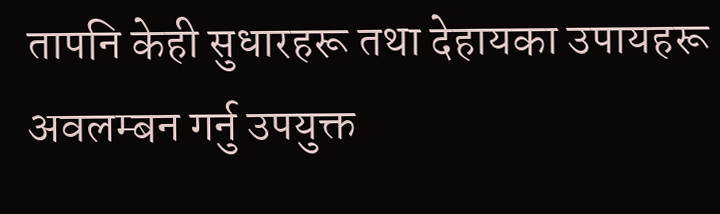तापनि केही सुधारहरू तथा देहायका उपायहरू अवलम्बन गर्नु उपयुक्त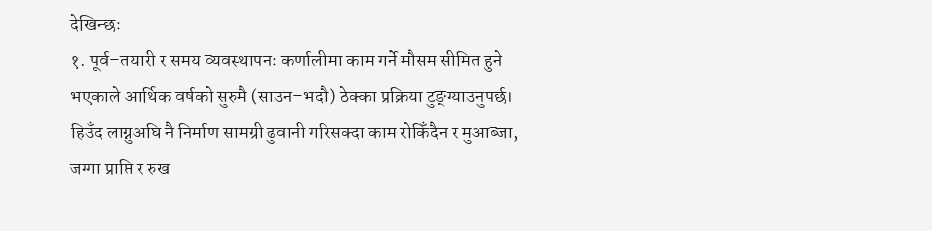देखिन्छः
१. पूर्व–तयारी र समय व्यवस्थापनः कर्णालीमा काम गर्ने मौसम सीमित हुने भएकाले आर्थिक वर्षको सुरुमै (साउन–भदौ) ठेक्का प्रक्रिया टुङ्ग्याउनुपर्छ। हिउँद लाग्नुअघि नै निर्माण सामग्री ढुवानी गरिसक्दा काम रोकिँदैन र मुआब्जा, जग्गा प्राप्ति र रुख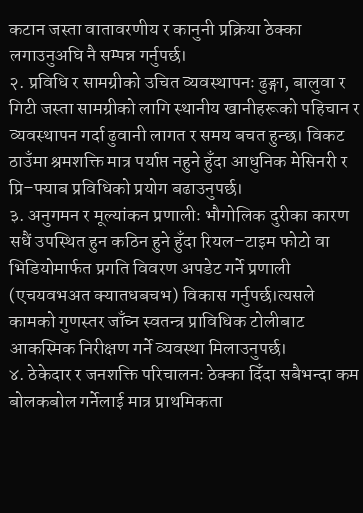कटान जस्ता वातावरणीय र कानुनी प्रक्रिया ठेक्का लगाउनुअघि नै सम्पन्न गर्नुपर्छ।
२. प्रविधि र सामग्रीको उचित व्यवस्थापनः ढुङ्गा, बालुवा र गिटी जस्ता सामग्रीको लागि स्थानीय खानीहरूको पहिचान र व्यवस्थापन गर्दा ढुवानी लागत र समय बचत हुन्छ। विकट ठाउँमा श्रमशक्ति मात्र पर्याप्त नहुने हुँदा आधुनिक मेसिनरी र प्रि–फ्याब प्रविधिको प्रयोग बढाउनुपर्छ।
३. अनुगमन र मूल्यांकन प्रणालीः भौगोलिक दुरीका कारण सधैं उपस्थित हुन कठिन हुने हुँदा रियल–टाइम फोटो वा भिडियोमार्फत प्रगति विवरण अपडेट गर्ने प्रणाली (एचयवभअत क्यातधबचभ) विकास गर्नुपर्छ।त्यसले कामको गुणस्तर जाँच्न स्वतन्त्र प्राविधिक टोलीबाट आकस्मिक निरीक्षण गर्ने व्यवस्था मिलाउनुपर्छ।
४. ठेकेदार र जनशक्ति परिचालनः ठेक्का दिँदा सबैभन्दा कम बोलकबोल गर्नेलाई मात्र प्राथमिकता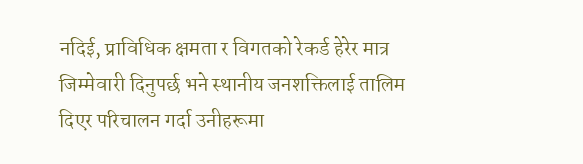नदिई, प्राविधिक क्षमता र विगतको रेकर्ड हेरेर मात्र जिम्मेवारी दिनुपर्छ भने स्थानीय जनशक्तिलाई तालिम दिएर परिचालन गर्दा उनीहरूमा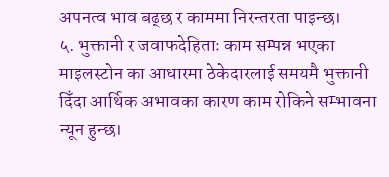अपनत्व भाव बढ्छ र काममा निरन्तरता पाइन्छ।
५. भुक्तानी र जवाफदेहिताः काम सम्पन्न भएका माइलस्टोन का आधारमा ठेकेदारलाई समयमै भुक्तानी दिँदा आर्थिक अभावका कारण काम रोकिने सम्भावना न्यून हुन्छ।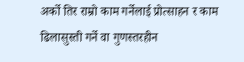अर्को तिर राम्रो काम गर्नेलाई प्रोत्साहन र काम ढिलासुस्ती गर्ने वा गुणस्तरहीन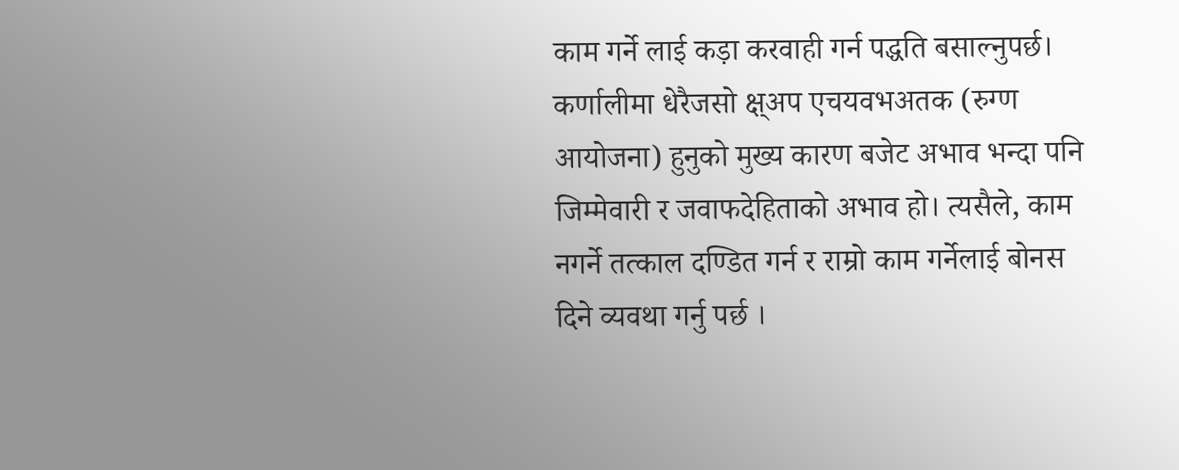काम गर्ने लाई कड़ा करवाही गर्न पद्धति बसाल्नुपर्छ। कर्णालीमा धेरैजसो क्ष्अप एचयवभअतक (रुग्ण आयोजना) हुनुको मुख्य कारण बजेट अभाव भन्दा पनि जिम्मेवारी र जवाफदेहिताको अभाव हो। त्यसैले, काम नगर्ने तत्काल दण्डित गर्न र राम्रो काम गर्नेलाई बोनस दिने व्यवथा गर्नु पर्छ ।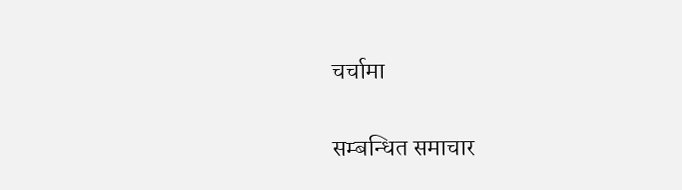चर्चामा

सम्बन्धित समाचार